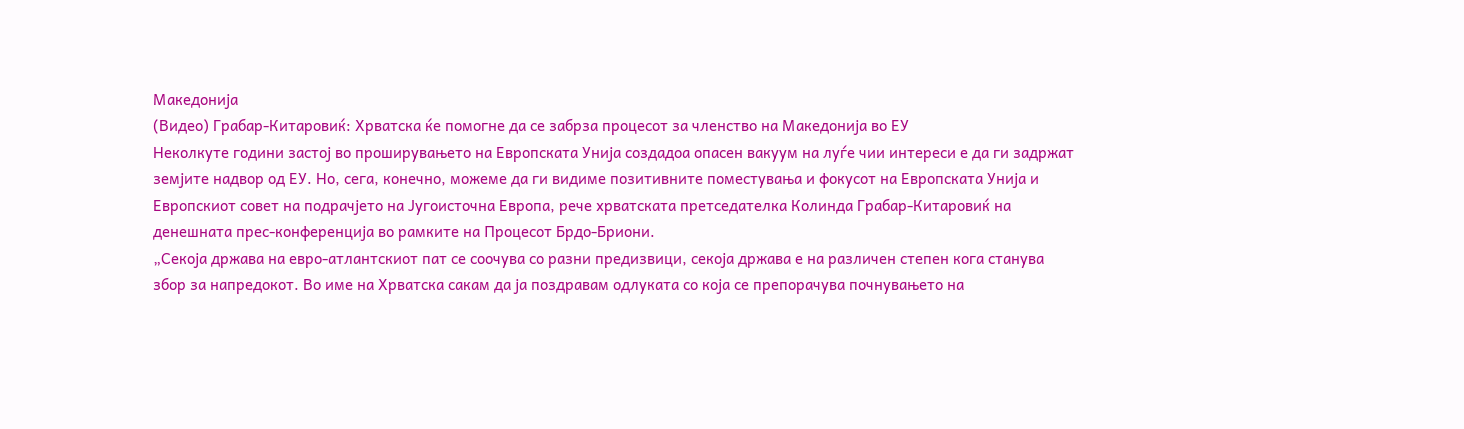Македонија
(Видео) Грабар-Китаровиќ: Хрватска ќе помогне да се забрза процесот за членство на Македонија во ЕУ
Неколкуте години застој во проширувањето на Европската Унија создадоа опасен вакуум на луѓе чии интереси е да ги задржат земјите надвор од ЕУ. Но, сега, конечно, можеме да ги видиме позитивните поместувања и фокусот на Европската Унија и Европскиот совет на подрачјето на Југоисточна Европа, рече хрватската претседателка Колинда Грабар-Китаровиќ на денешната прес-конференција во рамките на Процесот Брдо-Бриони.
„Секоја држава на евро-атлантскиот пат се соочува со разни предизвици, секоја држава е на различен степен кога станува збор за напредокот. Во име на Хрватска сакам да ја поздравам одлуката со која се препорачува почнувањето на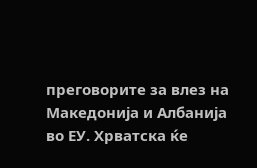преговорите за влез на Македонија и Албанија во ЕУ. Хрватска ќе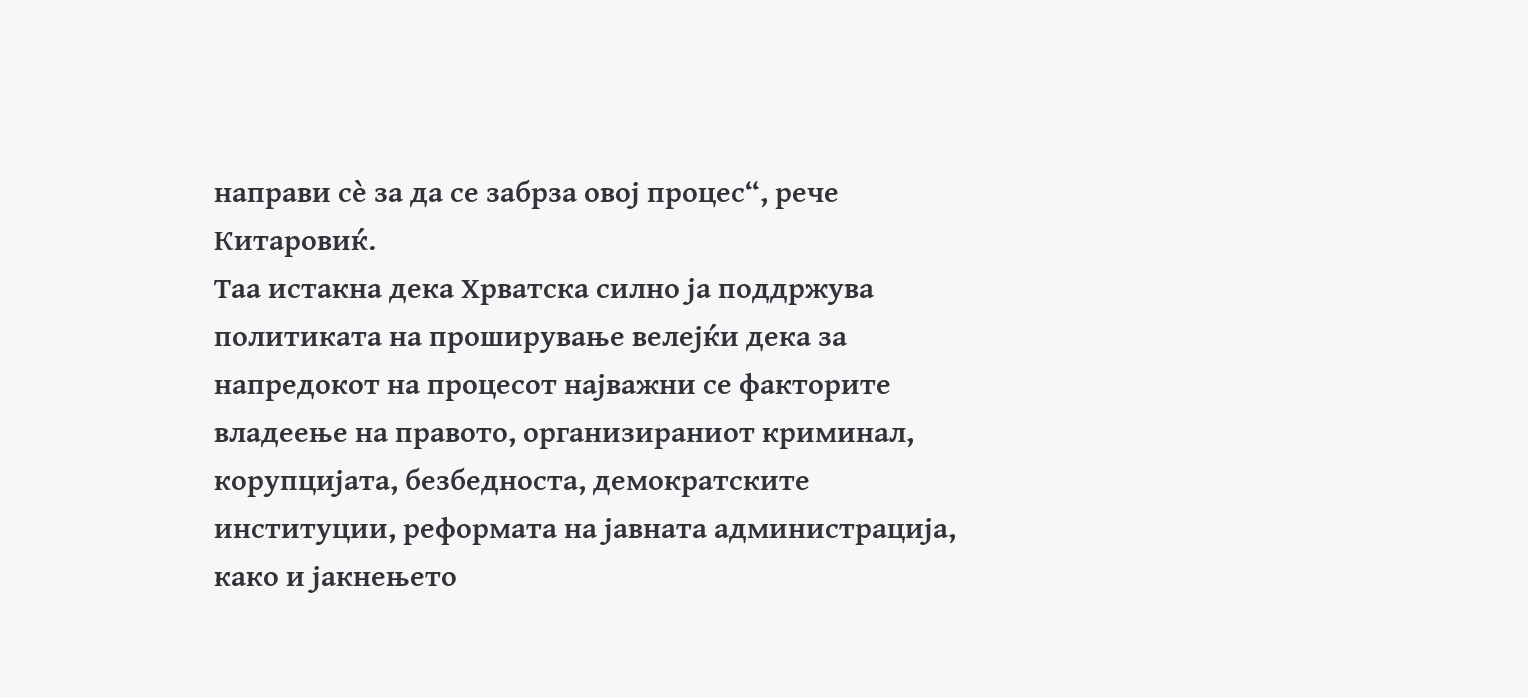направи сè за да се забрза овој процес“, рече Китаровиќ.
Таа истакна дека Хрватска силно ја поддржува политиката на проширување велејќи дека за напредокот на процесот најважни се факторите владеење на правото, организираниот криминал, корупцијата, безбедноста, демократските институции, реформата на јавната администрација, како и јакнењето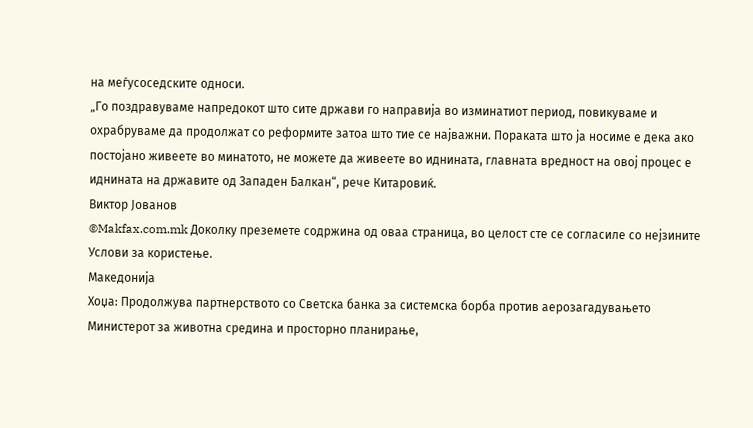на меѓусоседските односи.
„Го поздравуваме напредокот што сите држави го направија во изминатиот период, повикуваме и охрабруваме да продолжат со реформите затоа што тие се најважни. Пораката што ја носиме е дека ако постојано живеете во минатото, не можете да живеете во иднината, главната вредност на овој процес е иднината на државите од Западен Балкан“, рече Китаровиќ.
Виктор Јованов
©Makfax.com.mk Доколку преземете содржина од оваа страница, во целост сте се согласиле со нејзините Услови за користење.
Македонија
Хоџа: Продолжува партнерството со Светска банка за системска борба против аерозагадувањето
Министерот за животна средина и просторно планирање,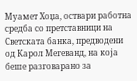Муамет Хоџа, оствари работна средба со претставници на Светската банка, предводени од Карол Мегеванд, на која беше разговарано за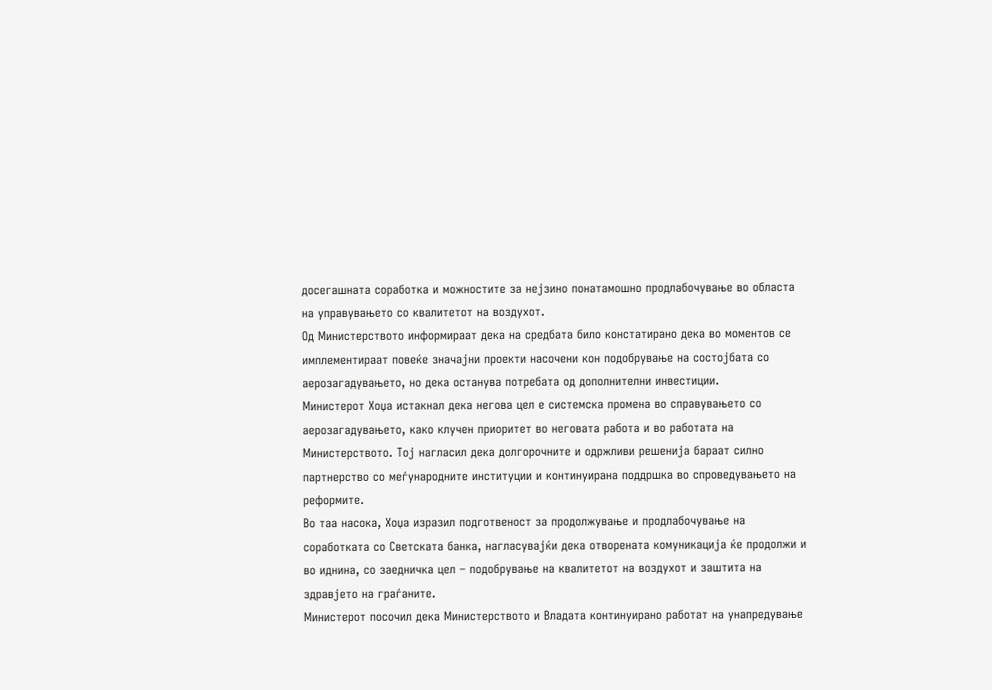досегашната соработка и можностите за нејзино понатамошно продлабочување во областа на управувањето со квалитетот на воздухот.
Од Министерството информираат дека на средбата било констатирано дека во моментов се имплементираат повеќе значајни проекти насочени кон подобрување на состојбата со аерозагадувањето, но дека останува потребата од дополнителни инвестиции.
Министерот Хоџа истакнал дека негова цел е системска промена во справувањето со аерозагадувањето, како клучен приоритет во неговата работа и во работата на Министерството. Тој нагласил дека долгорочните и одржливи решенија бараат силно партнерство со меѓународните институции и континуирана поддршка во спроведувањето на реформите.
Во таа насока, Хоџа изразил подготвеност за продолжување и продлабочување на соработката со Светската банка, нагласувајќи дека отворената комуникација ќе продолжи и во иднина, со заедничка цел – подобрување на квалитетот на воздухот и заштита на здравјето на граѓаните.
Министерот посочил дека Министерството и Владата континуирано работат на унапредување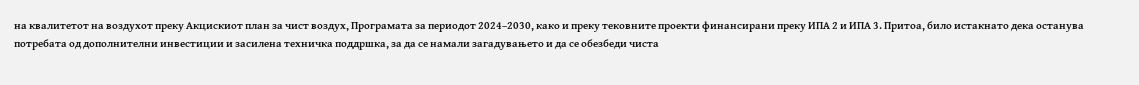на квалитетот на воздухот преку Акцискиот план за чист воздух, Програмата за периодот 2024–2030, како и преку тековните проекти финансирани преку ИПА 2 и ИПА 3. Притоа, било истакнато дека останува потребата од дополнителни инвестиции и засилена техничка поддршка, за да се намали загадувањето и да се обезбеди чиста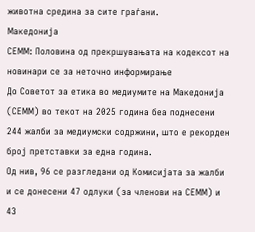животна средина за сите граѓани.
Македонија
СЕММ: Половина од прекршувањата на кодексот на новинари се за неточно информирање
До Советот за етика во медиумите на Македонија (СЕММ) во текот на 2025 година беа поднесени 244 жалби за медиумски содржини, што е рекорден број претставки за една година.
Од нив, 96 се разгледани од Комисијата за жалби и се донесени 47 одлуки (за членови на СЕММ) и 43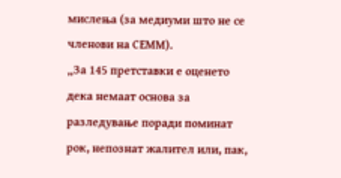мислења (за медиуми што не се членови на СЕММ).
„За 145 претставки е оценето дека немаат основа за разледување поради поминат рок, непознат жалител или, пак,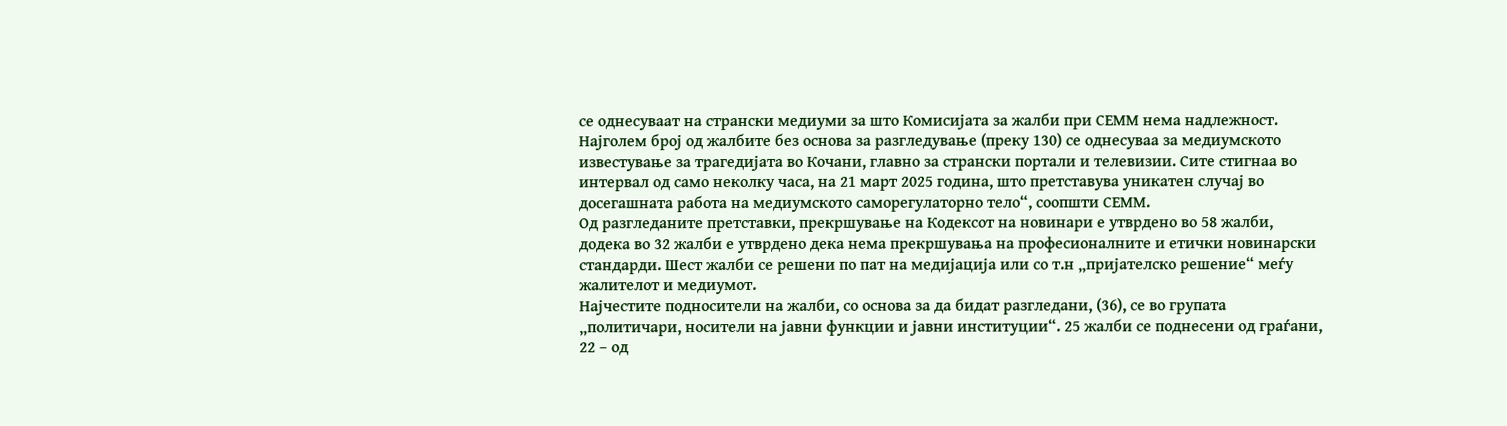се однесуваат на странски медиуми за што Комисијата за жалби при СЕММ нема надлежност. Најголем број од жалбите без основа за разгледување (преку 130) се однесуваа за медиумското известување за трагедијата во Кочани, главно за странски портали и телевизии. Сите стигнаа во интервал од само неколку часа, на 21 март 2025 година, што претставува уникатен случај во досегашната работа на медиумското саморегулаторно тело“, соопшти СЕММ.
Од разгледаните претставки, прекршување на Кодексот на новинари е утврдено во 58 жалби, додека во 32 жалби е утврдено дека нема прекршувања на професионалните и етички новинарски стандарди. Шест жалби се решени по пат на медијација или со т.н „пријателско решение“ меѓу жалителот и медиумот.
Најчестите подносители на жалби, со основа за да бидат разгледани, (36), се во групата „политичари, носители на јавни функции и јавни институции“. 25 жалби се поднесени од граѓани, 22 – од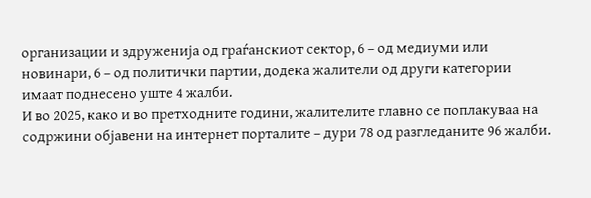организации и здруженија од граѓанскиот сектор, 6 – од медиуми или новинари, 6 – од политички партии, додека жалители од други категории имаат поднесено уште 4 жалби.
И во 2025, како и во претходните години, жалителите главно се поплакуваа на содржини објавени на интернет порталите – дури 78 од разгледаните 96 жалби.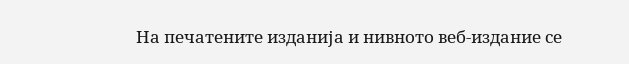На печатените изданија и нивното веб-издание се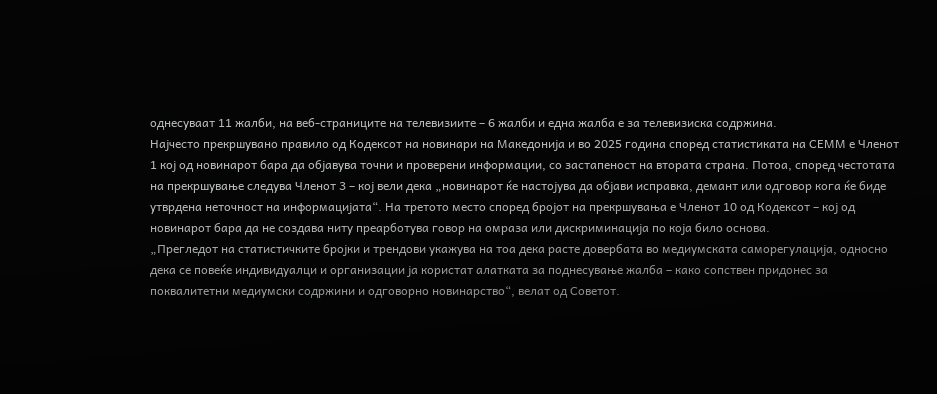однесуваат 11 жалби, на веб-страниците на телевизиите – 6 жалби и една жалба е за телевизиска содржина.
Најчесто прекршувано правило од Кодексот на новинари на Македонија и во 2025 година според статистиката на СЕММ е Членот 1 кој од новинарот бара да објавува точни и проверени информации, со застапеност на втората страна. Потоа, според честотата на прекршување следува Членот 3 – кој вели дека „новинарот ќе настојува да објави исправка, демант или одговор кога ќе биде утврдена неточност на информацијата“. На третото место според бројот на прекршувања е Членот 10 од Кодексот – кој од новинарот бара да не создава ниту преарботува говор на омраза или дискриминација по која било основа.
„Прегледот на статистичките бројки и трендови укажува на тоа дека расте довербата во медиумската саморегулација, односно дека се повеќе индивидуалци и организации ја користат алатката за поднесување жалба – како сопствен придонес за поквалитетни медиумски содржини и одговорно новинарство“, велат од Советот.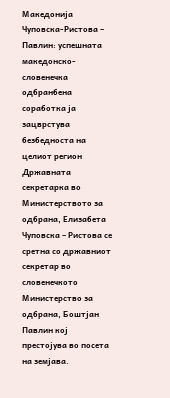Македонија
Чуповска-Ристова – Павлин: успешната македонско-словенечка одбранбена соработка ја зацврстува безбедноста на целиот регион
Државната секретарка во Министерството за одбрана, Елизабета Чуповска – Ристова се сретна со државниот секретар во словенечкото Министерство за одбрана, Боштјан Павлин кој престојува во посета на земјава.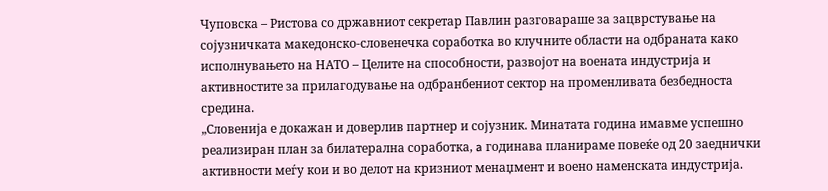Чуповска – Ристова со државниот секретар Павлин разговараше за зацврстување на сојузничката македонско-словенечка соработка во клучните области на одбраната како исполнувањето на НАТО – Целите на способности, развојот на воената индустрија и активностите за прилагодување на одбранбениот сектор на променливата безбедноста средина.
„Словенија е докажан и доверлив партнер и сојузник. Минатата година имавме успешно реализиран план за билатерална соработка, a годинава планираме повеќе од 20 заеднички активности меѓу кои и во делот на кризниот менаџмент и воено наменската индустрија.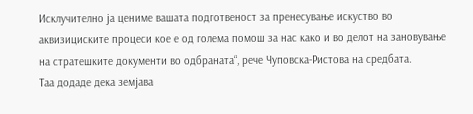Исклучително ја цениме вашата подготвеност за пренесување искуство во аквизициските процеси кое е од голема помош за нас како и во делот на зановување на стратешките документи во одбраната“, рече Чуповска-Ристова на средбата.
Таа додаде дека земјава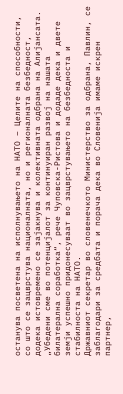останува посветена на исполнувањето на НАТО – Целите на способности, со што се зацврстува националната, но и регионалната безбедност, додека истовремено се зајакнува и колективната одбрана на Алијансата.
„Убедени сме во потенцијалот за континуиран развој на нашата билатерална соработка“, рече Чуповска-Ристова и додаде дека и двете земји успешно придонесуваат во зацврстувањето на безбедноста и стабилноста на НАТО.
Државниот секретар во словенечкото Министерство за одбрана, Павлин, се заблагодари за средбата и порача дека во Словенија имаме искрен партнер,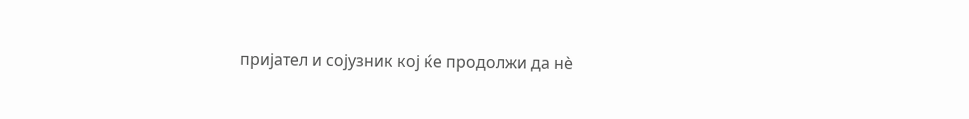пријател и сојузник кој ќе продолжи да нè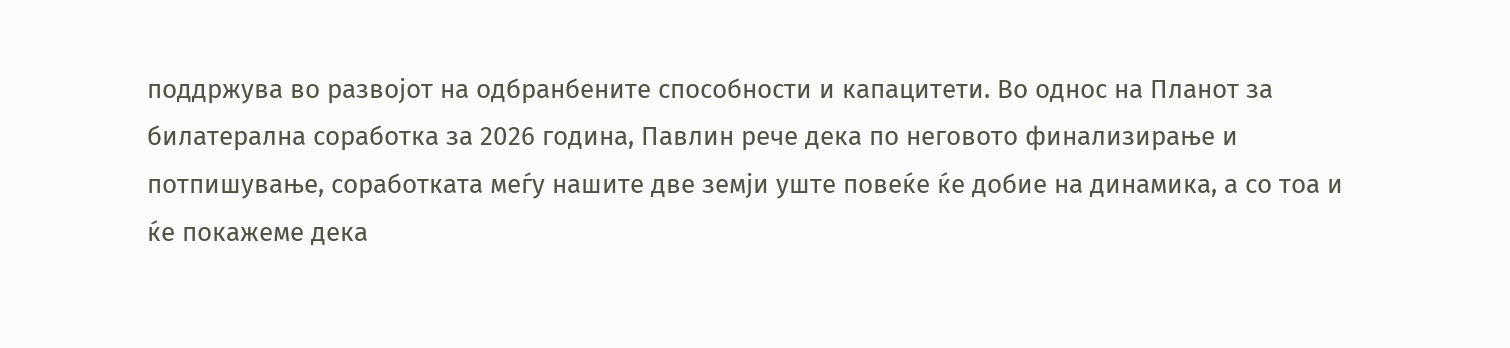поддржува во развојот на одбранбените способности и капацитети. Во однос на Планот за билатерална соработка за 2026 година, Павлин рече дека по неговото финализирање и потпишување, соработката меѓу нашите две земји уште повеќе ќе добие на динамика, а со тоа и ќе покажеме дека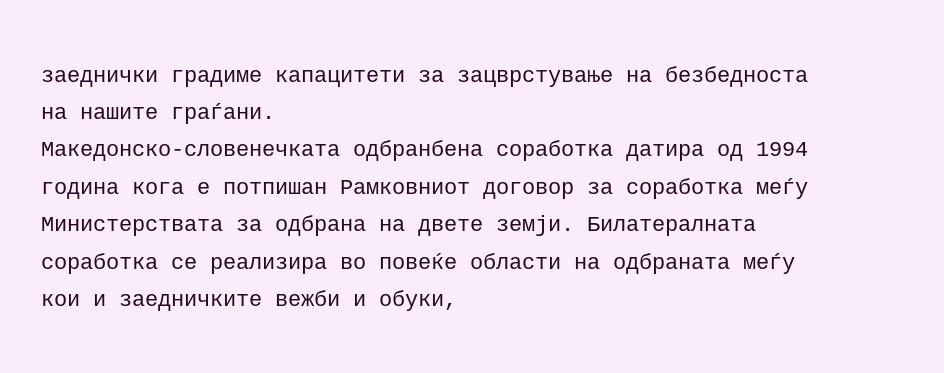заеднички градиме капацитети за зацврстување на безбедноста на нашите граѓани.
Македонско-словенечката одбранбена соработка датира од 1994 година кога е потпишан Рамковниот договор за соработка меѓу Министерствата за одбрана на двете земји. Билатералната соработка се реализира во повеќе области на одбраната меѓу кои и заедничките вежби и обуки,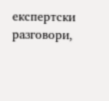експертски разговори,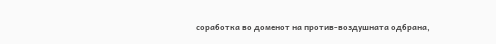соработка во доменот на против-воздушната одбрана,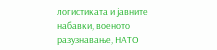логистиката и јавните набавки, военото разузнавање, НАТО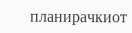планирачкиот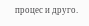процес и друго.